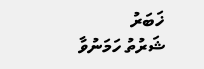ޚަބަރު
ޝަރުތު ހަމަނުވާ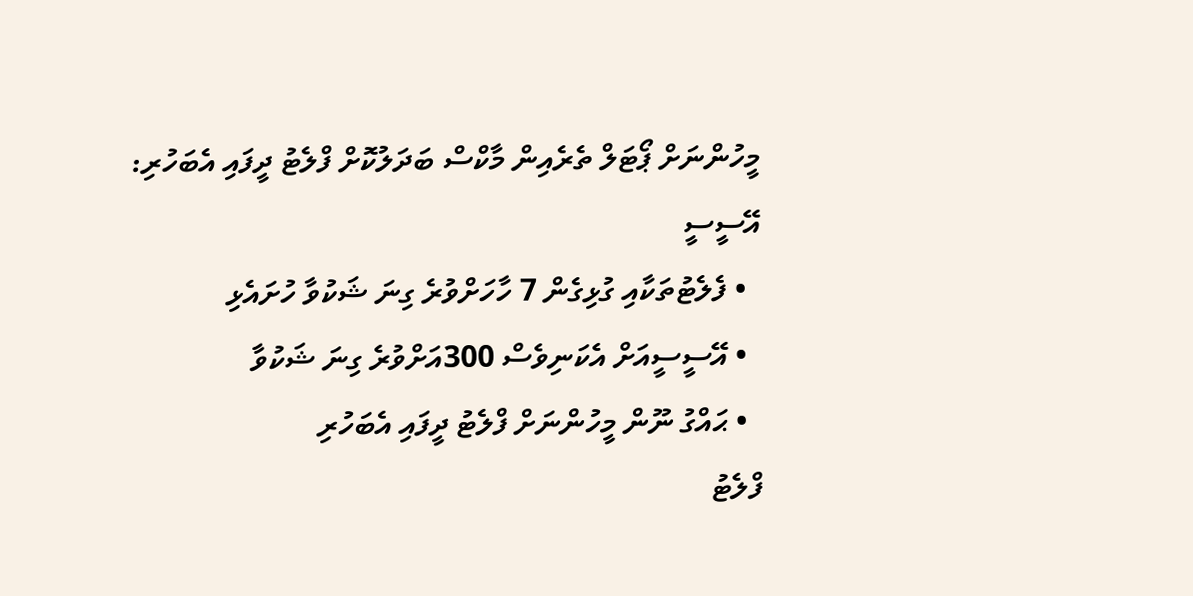މީހުންނަށް ޕޯޓަލް ތެރެއިން މާކްސް ބަދަލުކޮށް ފްލެޓު ދީފައި އެބަހުރި: އޭސީސީ
  • ފެލެޓުތަކާއި ގުޅިގެން 7 ހާހަށްވުރެ ގިނަ ޝަކުވާ ހުށައެޅި
  • އޭސީސީއަށް އެކަނިވެސް 300އަށްވުރެ ގިނަ ޝަކުވާ
  • ޙައްގު ނޫން މީހުންނަށް ފްލެޓު ދީފައި އެބަހުރި
ފްލެޓު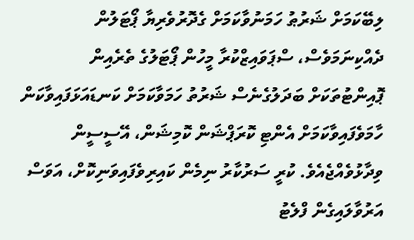ލިބޭކަމަށް ޝަރުޠު ހަމަނުވާކަމަށް ގެދޮރުވެރިޔާ ޕޯޓަލުން ދެއްކިނަމަވެސް، ސްޕަވައިޒްކުރާ މީހުން ޕޯޓަލުގެ ތެރެއިން ޕޮއިންޓުތަކަށް ބަދަލުގެނެސް ޝަރުތު ހަމަވާކަމަށް ކަނޑައަޅަފައިވާކަން ހާމަވެފައިވާކަމަށް އެންޓި ކޮރަޕްޝަން ކޮމިޝަން، އޭސީސީން ވިދާޅުވެއްޖެއެވެ. ކުރީ ސަރުކާރު ނިމެން ކައިރިވެފައިވަނިކޮށް، އަވަސް އަރުވާލައިގެން ފްލެޓު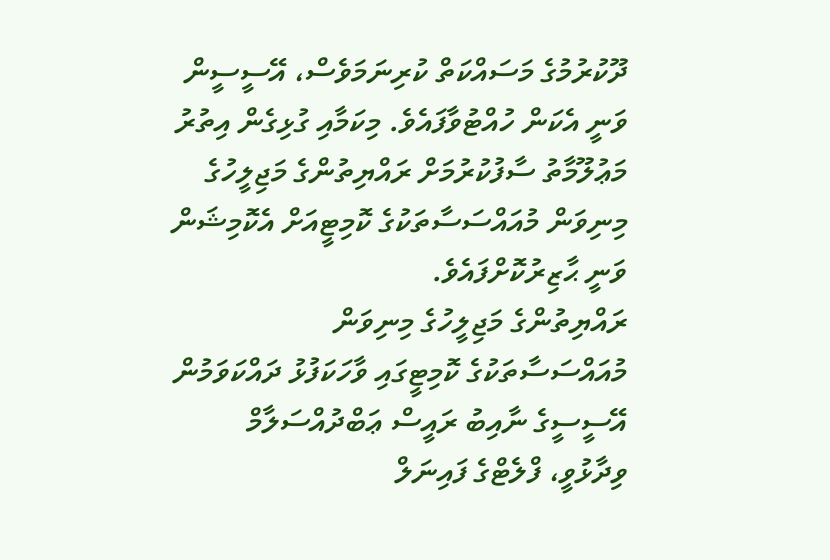ދޫކުރުމުގެ މަސައްކަތް ކުރިނަމަވެސް، އޭސީސީން ވަނީ އެކަން ހުއްޓުވާފައެވެ. މިކަމާއި ގުޅިގެން އިތުރު މަޢުލޫމާތު ސާފުކުރުމަށް ރައްޔިތުންގެ މަޖިލީހުގެ މިނިވަން މުއައްސަސާތަކުގެ ކޮމިޓީއަށް އެކޮމިޝަން ވަނީ ޙާޒިރުކޮށްފައެވެ.
ރައްޔިތުންގެ މަޖިލީހުގެ މިނިވަން މުއައްސަސާތަކުގެ ކޮމިޓީގައި ވާހަކަފުޅު ދައްކަވަމުން އޭސީސީގެ ނާއިބު ރައީސް ޢަބްދުއްސަލާމް ވިދާޅުވީ، ފްލެޓްގެ ފައިނަލް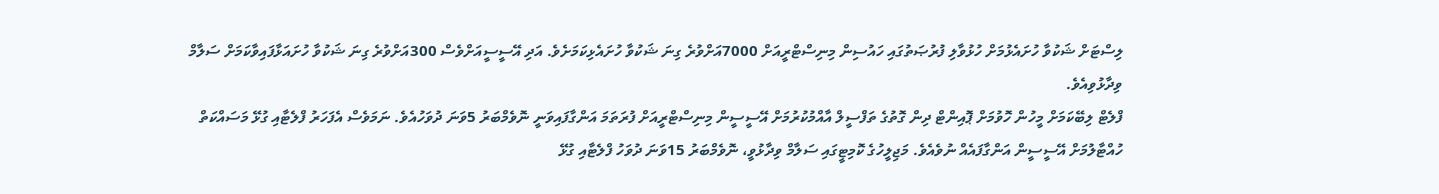ލިސްޓަށް ޝަކުވާ ހުށައެޅުމަށް ހުޅުވާލި ފުރުޞަތުގައި ހައުސިން މިނިސްޓްރީއަށް 7000އަށްވުރެ ގިނަ ޝަކުވާ ހުށައެޅިކަމަށެވެ. އަދި އޭސީސީއަށްވެސް 300އަށްވުރެ ގިނަ ޝަކުވާ ހުށައަޅާފައިވާކަމަށް ސަލާމް ވިދާޅުވިއެވެ.
ފްލެޓް ލިބޭކަމަށް މީހުން ހޮވުމަށް ޕޮއިންޓް ދިން ގޮތުގެ ތަފްސީލް އާއްމުކުރުމަށް އޭސީސީން މިނިސްޓްރީއަށް ފުރަތަމަ އަންގާފައިވަނީ ނޮވެމްބަރު 5ވަނަ ދުވަހުއެވެ. ނަމަވެސް އެފަހަރު ފްލެޓާއި ގުޅޭ މަސައްކަތް ހުއްޓާލުމަށް އޭސީސީން އަންގާފައެއް ނުވެއެވެ. މަޖިލީހުގެ ކޮމިޓީގައި ސަލާމް ވިދާޅުވީ، ނޮވެމްބަރު 15ވަނަ ދުވަހު ފްލެޓާއި ގުޅޭ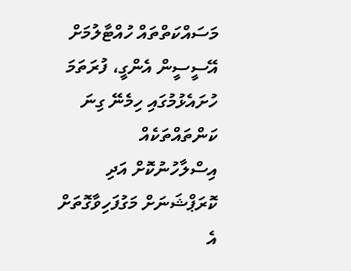މަސައްކަތްތައް ހުއްޓާލުމަށް އޭސީސީން އެންގީ، ފުރަތަމަ ހުށައެޅުމުގައި ހިމެނޭ ގިނަ ކަންތައްތަކެއް އިސްލާހުނުކޮށް އަދި ކޮރަޕްޝަނަށް މަގުފަހިވާގޮތަށް އެ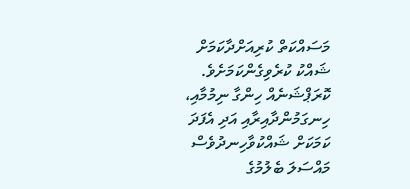މަސައްކަތް ކުރިއަށްދާކަމަށް ޝައްކު ކުރެވިގެންކަމަށެވެ. ކޮރަޕްޝަނެއް ހިންގާ ނިމުމާއި، ހިނގަމުންދާއިރާއި އަދި އެފަދަ ކަމަކަށް ޝައްކުވާހިނދުވެސް މައްސަލަ ބެލުމުގެ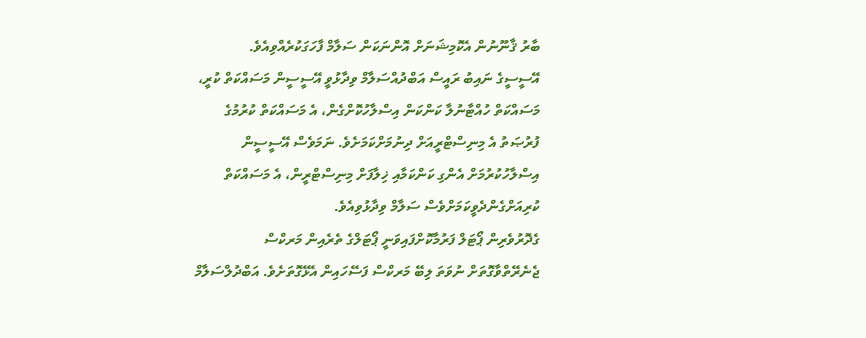ބާރު ޤާނޫނުން އެކޮމިޝަނަށް އޮންނަކަން ސަލާމް ފާހަގަކުރެއްވިއެވެ.
އޭސީސީގެ ނައިބު ރައީސް އަބްދުއްސަލާމް ވިދާޅުވީ އޭސީސީން މަސައްކަތް ކުރީ، މަސައްކަތް ހުއްޓާނުލާ ކަންކަން އިސްލާހުކޮށްގެން، އެ މަސައްކަތް ކުރުމުގެ ފުރުޞަތު އެ މިނިސްޓްރީއަށް ދިނުމަށްކަމަށެވެ. ނަމަވެސް އޭސީސީން އިސްލާހުކުރުމަށް އެންގި ކަންކަމާއި ޚިލާފަށް މިނިސްޓްރީން، އެ މަސައްކަތް ކުރިއަށްގެންދެވީކަމަށްވެސް ސަލާމް ވިދާޅުވިއެވެ.
ގެދޮރުވެރިން ޕޯޓަލް ފަރުމާކޮށްފައިވަނީ ޕޯޓަލްގެ ތެރެއިން މަރކްސް ޖެނެރޭތްވާގޮތަށް ނުވަތަ ލިބޭ މަރކްސް ފަސޭހައިން އެޅޭގޮތަށެވެ. އަބްދުލްސަލާމް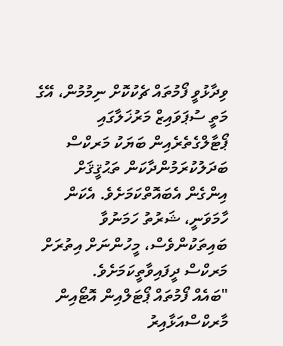ވިދާޅުވީ ފޯމުތައް ޗެކުކޮށް ނިމުމުން، އޭގެ މަތީ ސުޕަވައިޒް މަރުޚަލާގައި ޕޯޓާލްގެތެރެއިން ބަޔަކު މަރކްސް ބަދަލުކުރަމުންދާކަން ތަޙުޤީޤަށް އިންގެން އެބައޮތްކަމަށެވެ. އެކަން ހާމަވަނީ، ޝަރުތު ހަމަނުވާ ބައިތަކުންވެސް، މީހުންނަށް އިތުރަށް މަރކްސް ދީފައިވާތީކަމަށެވެ.
"ބައެއް ފޯމުތައް ޕޯޓަލްއިން އޮޓޯއިން މާރކްސްއަޅާއިރު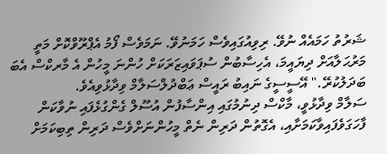ޝަރުތު ހަމައެއް ނުވޭ. ރިވިއުގައިވެސް ހަމަނުވޭ. ނަމަވެސް ފޯމު އެޕްރޫވްކޮށް މަތީ މަރުޙަލާއަށް ދިޔައީމަ، އެހިސާބުން ސުޕަވައިޒަރަކަށް ހުންނަ މީހުން އެ މާރކްސް އެބަ ބަދަލުކުރޭ." އޭސީސީގެ ނައިބު ރައީސް ޢަބްދުލްސަލާމް ވިދާޅުވިއެވެ.
ސަލާމް ވިދާޅުވީ، މާކްސް ދިނުމުގައި އިންސާފުން އުސޫލް ގެންގުޅެފައި ނުވާކަން ފާހަގަވެފައިވާކަމަށާއި، އެގޮތުން ދަރިން ނެތް މީހުންނަށްވެސް ދަރިން ތިބިކަމަށް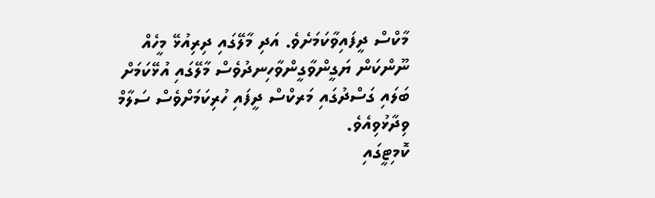މާކްސް ދީފައިވާކަމަށެވެ. އަދި މާލޭގައި ދިރިއުޅޭ މީހެއް ނޫންކަން ޔަގީންވާގީންވާހިނދުވެސް މާލޭގައި އުޅޭކަމަށް ބަލައި ގަސްދުގައި މަރކްސް ދީފައި ހުރިކަމަށްވެސް ސަލާމް ވިދާޅުވިއެވެ.
ކޮމިޓީގައި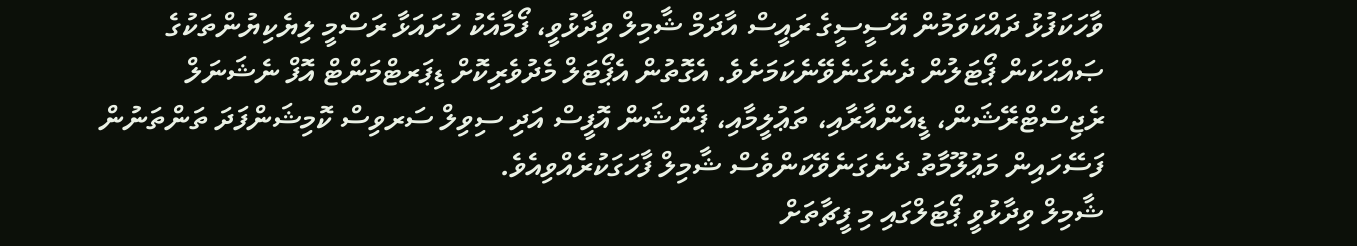ވާހަކަފުޅު ދައްކަވަމުން އޭސީސީގެ ރައީސް އާދަމް ޝާމިލް ވިދާޅުވީ، ފޯމާއެކު ހުށައަޅާ ރަސްމީ ލިޔެކިޔުންތަކުގެ ޞައްޙަކަން ޕޯޓަލުން ދެނެގަނެވޭނެކަމަށެވެ. އެގޮތުން އެޕޯޓަލް މެދުވެރިކޮށް ޑިޕަރޓްމަންޓް އޮފް ނެޝަނަލް ރެޖިސްޓްރޭޝަން، ޑީއެންއާރާއި، ތަޢުލީމާއި، ޕެންޝަން އޮފީސް އަދި ސިވިލް ސަރވިސް ކޮމިޝަންފަދަ ތަންތަނުން ފަސޭހައިން މަޢުލޫމާތު ދެނެގަނެވޭކަންވެސް ޝާމިލް ފާހަގަކުރެއްވިއެވެ.
ޝާމިލް ވިދާޅުވީ ޕޯޓަލްގައި މި ފީޗާތަށް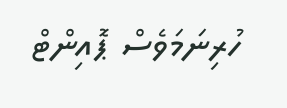ހުރިނަމަވެސް ޕޮއިންޓް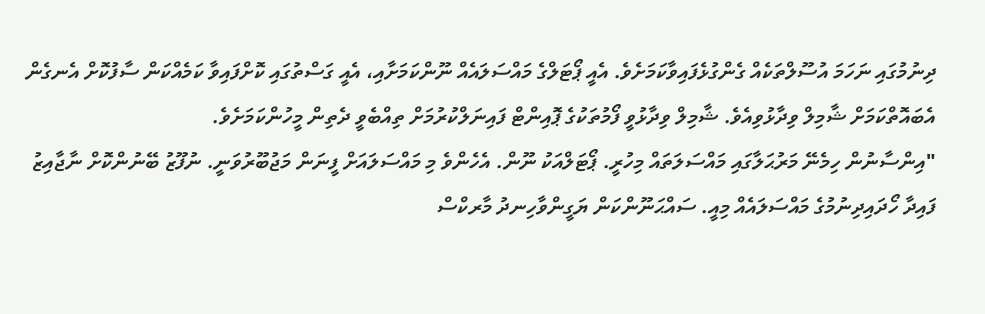ދިނުމުގައި ނަހަމަ އުސޫލްތަކެއް ގެންގުޅެފައިވާކަމަށެވެ. އެއީ ޕޯޓަލްގެ މައްސަލައެއް ނޫންކަމަށާއި، އެއީ ގަސްތުގައި ކޮށްފައިވާ ކަމެއްކަން ސާފުކޮށް އެނގެން އެބައޮތްކަމަށް ޝާމިލް ވިދާޅުވިއެވެ. ޝާމިލް ވިދާޅުވީ ފޯމުތަކުގެ ޕޮއިންޓް ފައިނަލްކުރުމަށް ތިއްބެވީ ދެތިން މީހުންކަމަށެވެ.
"އިންސާނުން ހިމެނޭ މަރުޙަލާގައި މައްސަލަތައް މިހުރީ. ޕޯޓަލްއަކު ނޫން. އެހެންވެ މި މައްސަލައަށް ފީނަން މަޖުބޫރުވަނީ. ނުފޫޒު ބޭނުންކޮށް ނާޖާއިޒު ފައިދާ ހޯދައިދިނުމުގެ މައްސަލައެއް މިއީ. ސައްޙަނޫންކަން ޔަގީންވާހިނދު މާރކްސް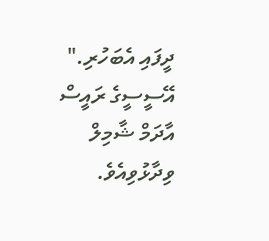ދީފައި އެބަހުރި." އޭސީސީގެ ރައީސް އާދަމް ޝާމިލް ވިދާޅުވިއެވެ.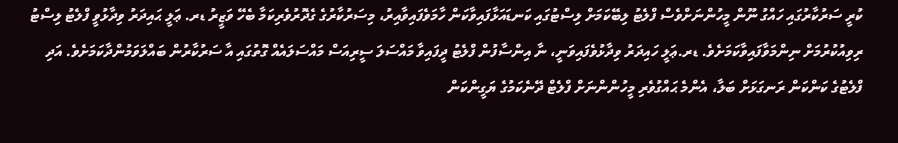ކުރީ ސަރުކާރުގައި ހައްގު ނޫން މީހުންނަށްވެސް ފްލެޓު ލިބޭކަމަށް ލިސްޓުގައި ކަނޑައަޅާފައިވާކަން ހާމަވެފައިވާއިރު، މިސަރުކާރުގެ ގެދޮރުވެރިކަމާ ބެހޭ ވަޒީރު ޑރ. ޢަލީ ޙައިދަރު ވިދާޅުވީ ފްލެޓު ލިސްޓު ރިވިއުކުރުމަށް ނިންމަވާފައިވާކަމަށެވެ. ޑރ.ޢަލީ ހައިދަރު ވިދާޅުވެފައިވަނީ، ނާ އިންސާފުން ފްލެޓު ދީފައިވާ މައްސަލަ ސީރިއަސް މައްސަލައެއް ގޮތުގައި އާ ސަރުކާރުން ބައްލަވަމުންދާކަމަށެވެ. އަދި ފްލެޓުގެ ކަންކަން ރަނގަޅަށް ބަލާ، އެންމެ ޙައްގުވެރި މީހުންންނަށް ފްލެޓް ދޭނެކަމުގެ ޔަގީންކަން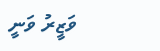ވަޒީރު ވަނީ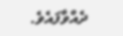ދެއްވާފައެވެ.